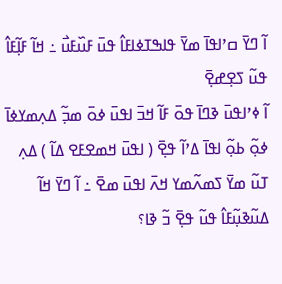ߊ߬ ߣߌ߫ ߛߴߊߟߊ߫ ߘߌ߫ ߟߊߒߠߦߊߓߊ߮ ߟߎ߫ ߓߎ߰ߓߎ߯ ߸ ߞߊ߬ ߓߊ߲߬ߓߊ߮ ߟߎ߬ ߖߐ߲ߝߐ߲߫
ߊ߬ ߦߴߊߟߎ߫ ߢߣߊ߫ ߟߋ߫ ߓߊ߬ ߞߏ߫ ߊߟߎ߫ ߦߋ߫ ߘߏ߲߬ ߡߍ߲ߘߌߦߊ߫ ߦߋ߲߬ ߕߋ߲߬ ߊߟߊ߫ ߡߴߊ߬ ߟߐ߲߫ ( ߊߟߎ߫ ߞߘߐߓߐ ߡߊ߬ ) ߡߍ߲ ߠߎ߬ ߘߌ߫ ߖߘߍ߬ߘߌ ߞߍ߫ ߊߟߎ߫ ߘߐ߫ ߸ ߊ߬ ߣߌ߫ ߞߊ߬ ߡߎ߬ߢߎ߲߬ߓߊ߮ ߟߎ߬ ߟߐ߲߫ ߏ߬ ߢߊ؟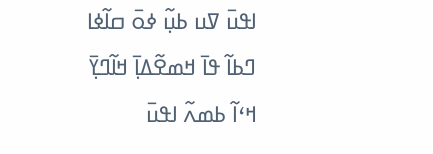ߊߟߎ߫ ߜߎ ߕߎ߲߬ ߦߋ߫ ߛߊ߬ߦߊ ߣߕߊ߬ ߟߊ߫ ߞߘߐ߬ߡߊ߲߫ ߞߊ߬ߣߌ߲߫ ߞߵߊ߬ ߕߘߍ߬ ߊߟߎ߫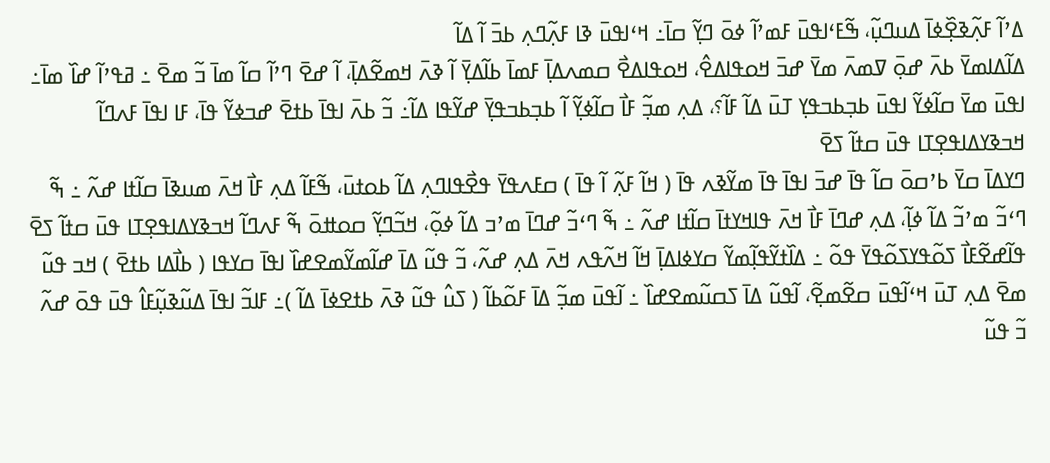ߡߴߊ߬ ߓߍ߲߬ߢߐ߲߰ߦߊ߫ ߡߎߣߎ߲߬، ߒ߬ߓߵߊߟߎ߫ ߓߘߴߊ߬ ߦߋ߫ ߣߌ߲߬ ߛߊ߫߸ ߞߵߊߟߎ߫ ߢߊ ߓߍ߲߬ߣߍ߲ ߕߏ߫ ߊ߬ ߡߊ߬
ߡߊ߬ߡߊߘߌ߫ ߕߍ߫ ߝߋ߲߫ ߜߘߍ߫ ߘߌ߫ ߝߏ߫ ߞߋߟߊߡߐ߮، ߞߋߟߊߡߐ߯ ߛߘߍߡߊ߲߫ ߓߘߊ߫ ߕߊ߬ߡߌ߲߫ ߊ߬ ߢߍ߫ ߞߘߐ߬ߡߊ߲߫، ߊ߬ ߝߐ߫ ߣߴߊ߬ ߛߊ߬ ߘߊ߫ ߏ߬ ߘߐ߫ ߸ ߥߟߴߊ߬ ߝߊ߰ ߘߊ߫߸ ߊߟߎ߫ ߘߌ߫ ߛߊ߬ߦߌ߬ ߊߟߎ߫ ߕߏ߲ߕߏߟߌ߲ ߠߎ߫ ߡߊ߬ ߓߊ߬؟، ߡߍ߲ ߘߏ߲߬ ߓߊ߯ ߛߊ߬ߦߌ߲߬ ߊ߬ ߕߏ߲ߕߏߟߌ߲߫ ߝߌ߬ߟߊ ߡߊ߬߸ ߏ߬ ߕߍ߫ ߊߟߊ߫ ߕߙߐ߫ ߝߏߦߌ߬ ߟߊ߫، ߓߊ ߊߟߊ߫ ߓߍߣߊ߬ ߞߏߢߌߡߊߟߐ߲ߠߊ ߟߎ߫ ߛߙߊ߬ ߖߐ߫
ߣߌߡߊ߫ ߛߌ߫ ߕߴߛߋ߫ ߛߊ߬ ߟߊ߫ ߝߏ߫ ߊߟߊ߫ ߟߊ߫ ߘߌ߬ߢߍ ߟߊ߫ ( ߞߊ߬ ߓߍ߲߬ ߊ߬ ߟߊ߫ ) ߛߓߍߟߌ߫ ߟߐ߯ߟߊߣߍ߲ ߡߊ߬ ߕߋߙߎ߫، ߒ߬ߓߊ߬ ߡߍ߲ ߓߊ߯ ߞߍ߫ ߘߎߢߊ߫ ߛߊ߬ߙߊ ߝߍ߬ ߸ ߒ߬ ߣߵߏ߬ ߘߴߏ߬ ߡߊ߬ ߦߊ߲߬، ߡߍ߲ ߝߣߊ߫ ߓߊ߯ ߞߍ߫ ߟߊߞߌߙߊ߫ ߛߊ߬ߙߊ ߝߍ߬ ߸ ߒ߬ ߣߵߏ߬ ߝߣߊ߫ ߘߴߏ ߡߊ߬ ߦߋ߲߬، ߞߏ߬ߣߌ߲߬ ߛߋߚߋ߫ ߒ߬ ߓߍߣߊ߬ ߞߏߢߌߡߊߟߐ߲ߠߊ ߟߎ߫ ߛߙߊ߬ ߖߐ߫
ߟߊ߬ߝߐ߬ߓߊ߯ ߖߋ߬ߟߌߖߋ߬ߟߌ߫ ߟߋ߬ ߸ ߡߊ߰ߙߌ߬ߟߊ߲߬ߘߌ߬ ߛߌߦߊߡߊ߲߫ ߞߊ߬ ߞߍ߬ߟߍ ߞߍ߫ ߡߍ߲ ߝߍ߬، ߏ߬ ߟߎ߬ ߡߊ߫ ߝߊ߬ߘߌ߬ߘߐߝߊ߰ ߊߟߊ߫ ߛߌߟߊ ( ߕߊ߯ߡߊ ߕߙߐ߫ ) ߞߏ ߟߎ߬ ߘߐ߫ ߡߍ߲ ߠߎ߫ ߞߵߊ߬ߟߎ߫ ߛߐ߬ߘߐ߲߬، ߊ߬ߟߎ߬ ߡߊ߫ ߖߛߎ߬ߘߐߝߊ߰ ߸ ߊ߬ߟߎ߫ ߘߏ߲߬ ߡߊ߫ ߓߋ߬ߕߊ߬ ( ߖߎ߮ ߟߎ߬ ߢߍ߫ ߕߙߐߦߊ߫ ߡߊ߬ )߸ ߓߊߏ߬ ߊߟߊ߫ ߡߎ߬ߢߎ߲߬ߓߊ߮ ߟߎ߫ ߟߋ߫ ߝߍ߬
ߏ߬ ߟߎ߬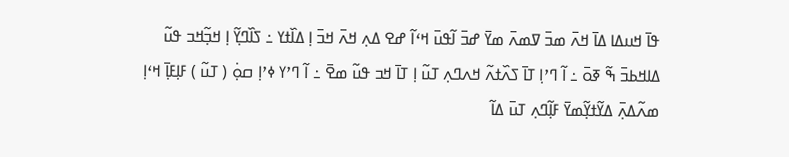ߟߊ߫ ߞߎߡߊ ߡߊ߫ ߞߍ߫ ߘߏ߫ ߜߘߍ߫ ߘߌ߫ ߝߏ߫ ߊ߬ߟߎ߫ ߞߵߊ߬ ߝߐ ߡߍ߲ ߞߍ߫ ߞߏ߫ ߊ߲ ߡߊ߰ߙߌ ߸ ߖߊ߰ߣߌ߲߬ ߊ߲ ߞߏ߲߬ߞߏ ߟߎ߬ ߡߊߞߕߏ߫ ߒ߬ ߧߋ߫ ߸ ߊ߬ ߣߴߊ߲ ߠߊ߫ ߖߍ߰ߙߍ߬ ߞߍߣߍ߲ ߠߎ߬ ߊ߲ ߠߊ߫ ߞߏ ߟߎ߬ ߘߐ߫ ߸ ߊ߬ ߣߴߌ ߦߴߊ߲ ߛߋ߲߭ ( ߠߎ߬ ) ߓߊ߲ߓߊ߲߫ ߞߵߊ߲ ߘߍ߬ߡߍ߲߫ ߡߌ߬ߙߌ߲߬ߘߌ߫ ߓߊ߲߬ߣߍ߲ ߠߎ߫ ߡߊ߬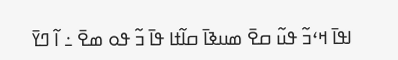ߊߟߊ߫ ߞߵߏ߬ ߟߎ߬ ߛߐ߫ ߘߎߢߊ߫ ߛߊ߬ߙߊ ߟߊ߫ ߏ߬ ߟߋ ߘߐ߫ ߸ ߊ߬ ߣߌ߫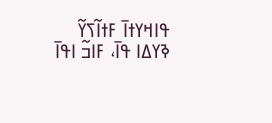ߟߊߞߌߙߊ߫ ߓߙߊ߬ߖߌ߬ ߢߌߡߊ ߟߊ߫، ߓߊߏ߬ ߊߟߊ߫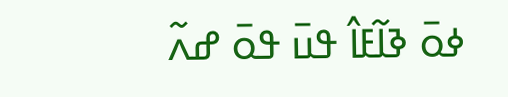ߦߋ߫ ߢߊ߬ߓߊ߮ ߟߎ߫ ߟߋ߫ ߝߍ߬